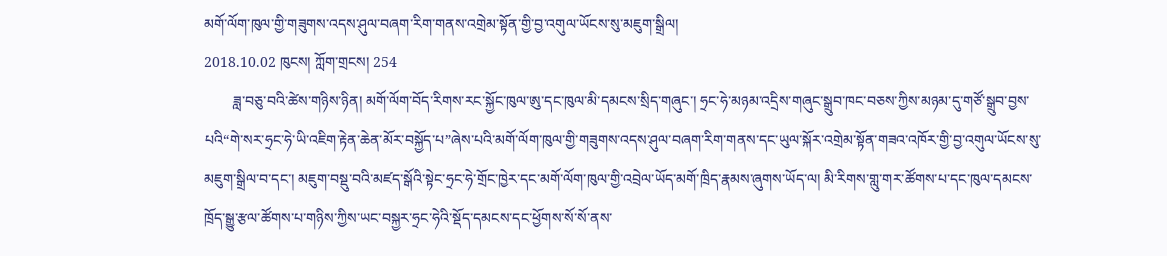མགོ་ལོག་ཁུལ་གྱི་གཟུགས་འདས་ཤུལ་བཞག་རིག་གནས་འགྲེམ་སྟོན་གྱི་བྱ་འགུལ་ཡོངས་སུ་མཇུག་སྒྲིལ།
2018.10.02 ཁུངས། ཀློག་གྲངས། 254
        ཟླ་བཅུ་བའི་ཚེས་གཉིས་ཉིན། མགོ་ལོག་བོད་རིགས་རང་སྐྱོང་ཁུལ་ཨུ་དང་ཁུལ་མི་དམངས་སྲིད་གཞུང་། ཧྲང་ཧེ་མཉམ་འདྲིས་གཞུང་སྒྲུབ་ཁང་བཅས་ཀྱིས་མཉམ་དུ་གཙོ་སྒྲུབ་བྱས་པའི“གེ་སར་ཧྲང་ཧེ་ཡི་འཇིག་རྟེན་ཆེན་མོར་བསྐྱོད་པ”ཞེས་པའི་མགོ་ལོག་ཁུལ་གྱི་གཟུགས་འདས་ཤུལ་བཞག་རིག་གནས་དང་ཡུལ་སྐོར་འགྲེམ་སྟོན་གཟའ་འཁོར་གྱི་བྱ་འགུལ་ཡོངས་སུ་མཇུག་སྒྲིལ་བ་དང་། མཇུག་བསྡུ་བའི་མཛད་སྒོའི་སྟེང་ཧྲང་ཧེ་གྲོང་ཁྱེར་དང་མགོ་ལོག་ཁུལ་གྱི་འབྲེལ་ཡོད་མགོ་ཁྲིད་རྣམས་ཞུགས་ཡོད་ལ། མི་རིགས་གླུ་གར་ཚོགས་པ་དང་ཁུལ་དམངས་ཁྲོད་སྒྱུ་རྩལ་ཚོགས་པ་གཉིས་ཀྱིས་ཡང་བསྐྱར་ཧྲང་ཧེའི་སྡོད་དམངས་དང་ཕྱོགས་སོ་སོ་ནས་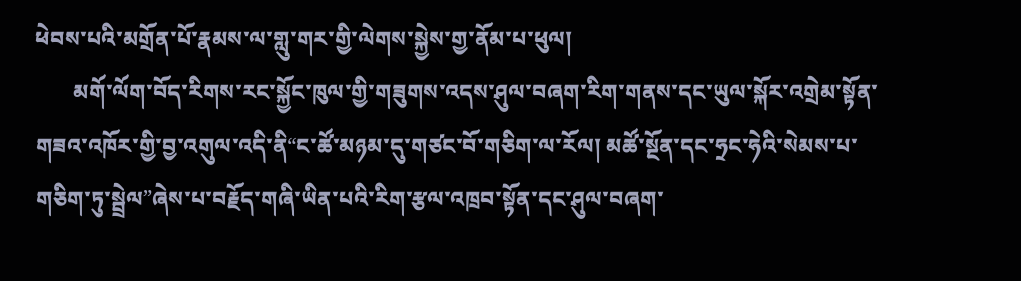ཕེབས་པའི་མགྲོན་པོ་རྣམས་ལ་གླུ་གར་གྱི་ལེགས་སྐྱེས་གྱ་ནོམ་པ་ཕུལ།
       མགོ་ལོག་བོད་རིགས་རང་སྐྱོང་ཁུལ་གྱི་གཟུགས་འདས་ཤུལ་བཞག་རིག་གནས་དང་ཡུལ་སྐོར་འགྲེམ་སྟོན་གཟའ་འཁོར་གྱི་བྱ་འགུལ་འདི་ནི“ང་ཚོ་མཉམ་དུ་གཙང་བོ་གཅིག་ལ་རོལ། མཚོ་སྔོན་དང་ཧྲང་ཧེའི་སེམས་པ་གཅིག་ཏུ་སྦྲེལ”ཞེས་པ་བརྗོད་གཞི་ཡིན་པའི་རིག་རྩལ་འཁྲབ་སྟོན་དང་ཤུལ་བཞག་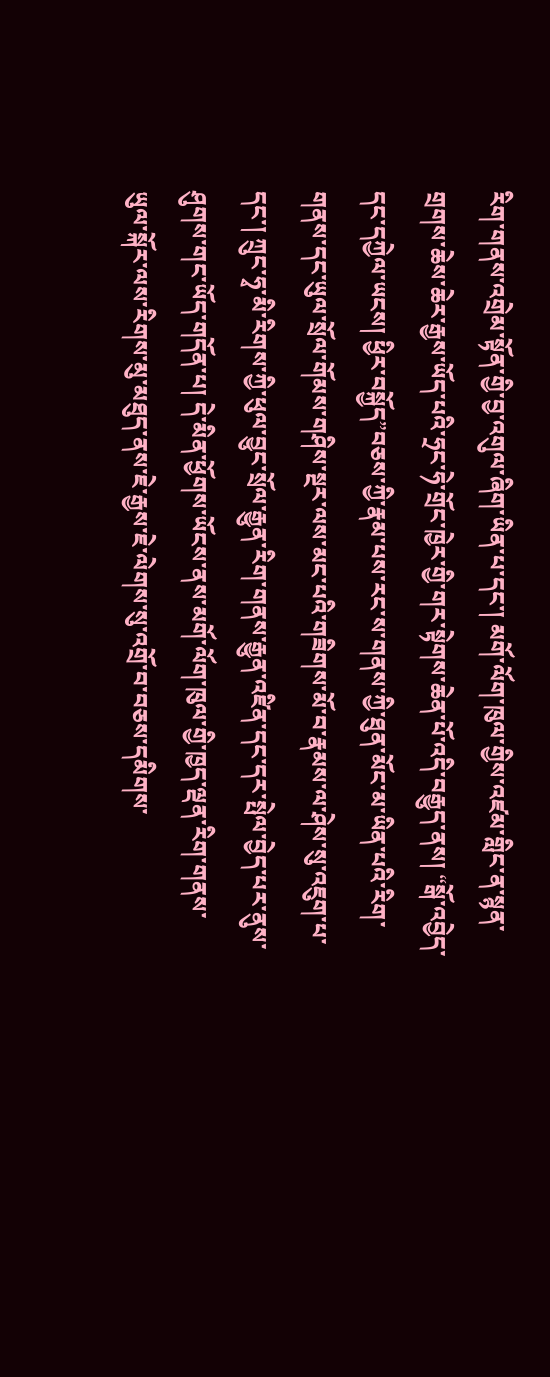རིག་གནས་འགྲེམ་སྟོན་གྱི་བྱ་འགུལ་ཞིག་ཡིན་པ་དང་། མགོ་ལོག་ཁུལ་གྱིས་འཛམ་གླིང་ན་སྙན་གྲགས་ཆེས་ཆེར་རྒྱས་ཡོད་པའི་ཧྲང་ཧེ་གྲོང་ཁྱེར་གྱི་གར་སྟེགས་ཆེན་པོ་འདི་བརྒྱུད་ནས། “སྒོ་འབྱེད་དང་དཀྱེལ་ཡངས། ཕྱིར་བསྐྱོད”བཅས་ཀྱི་རྣམ་པས་རང་ས་གནས་ཀྱི་ཐུན་མོང་མ་ཡིན་པའི་རིག་གནས་དང་ཡུལ་སྲོལ་གོམས་གཤིས་སྔར་ལས་མང་པའི་གཟིགས་མོ་བ་རྣམས་ལ་ཤེས་སུ་འཇུག་པ་དང་། ཀྲུང་ཧྭ་མི་རིགས་ཀྱི་ཕུལ་བྱུང་སྲོལ་རྒྱུན་རིག་གནས་རྒྱུན་འཛིན་དང་དར་སྤེལ་བྱེད་པར་ནུས་ཤུགས་གང་ཡོད་གདོན་པ། དེ་མིན་ཕྱོགས་ཡོངས་ནས་མགོ་ལོག་ཁུལ་གྱི་ཁྱད་ལྡན་རིག་གནས་ཡུལ་སྐོར་ལས་རིགས་མུ་མཐུད་ནས་ཇེ་རྒྱས་ཇེ་ལེགས་སུ་འགྲོ་བ་བཅས་དམིགས་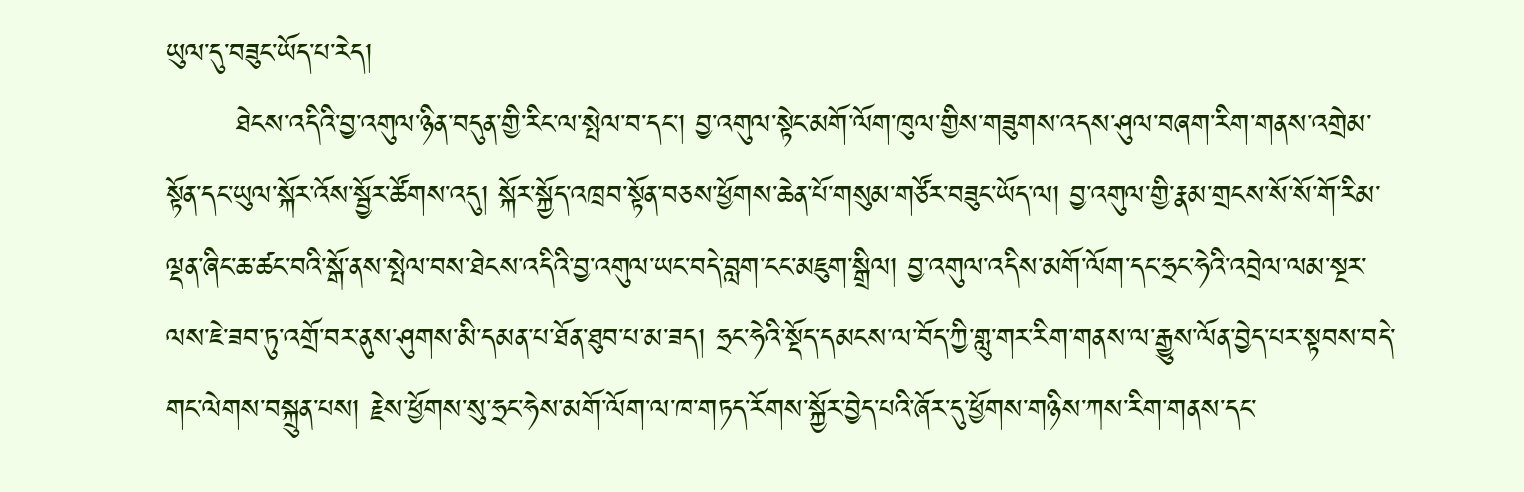ཡུལ་དུ་བཟུང་ཡོད་པ་རེད།
       ཐེངས་འདིའི་བྱ་འགུལ་ཉིན་བདུན་གྱི་རིང་ལ་སྤེལ་བ་དང་། བྱ་འགུལ་སྟེང་མགོ་ལོག་ཁུལ་གྱིས་གཟུགས་འདས་ཤུལ་བཞག་རིག་གནས་འགྲེམ་སྟོན་དང་ཡུལ་སྐོར་འོས་སྦྱོར་ཚོགས་འདུ། སྐོར་སྐྱོད་འཁྲབ་སྟོན་བཅས་ཕྱོགས་ཆེན་པོ་གསུམ་གཙོར་བཟུང་ཡོད་ལ། བྱ་འགུལ་གྱི་རྣམ་གྲངས་སོ་སོ་གོ་རིམ་ལྡན་ཞིང་ཆ་ཚང་བའི་སྒོ་ནས་སྤེལ་བས་ཐེངས་འདིའི་བྱ་འགུལ་ཡང་བདེ་བླག་ངང་མཇུག་སྒྲིལ། བྱ་འགུལ་འདིས་མགོ་ལོག་དང་ཧྲང་ཧེའི་འབྲེལ་ལམ་སྔར་ལས་ཇེ་ཟབ་ཏུ་འགྲོ་བར་ནུས་ཤུགས་མི་དམན་པ་ཐོན་ཐུབ་པ་མ་ཟད། ཧྲང་ཧེའི་སྡོད་དམངས་ལ་བོད་ཀྱི་གླུ་གར་རིག་གནས་ལ་རྒྱུས་ལོན་བྱེད་པར་སྟབས་བདེ་གང་ལེགས་བསྐྲུན་པས། རྗེས་ཕྱོགས་སུ་ཧྲང་ཧེས་མགོ་ལོག་ལ་ཁ་གཏད་རོགས་སྐྱོར་བྱེད་པའི་ཞོར་དུ་ཕྱོགས་གཉིས་ཀས་རིག་གནས་དང་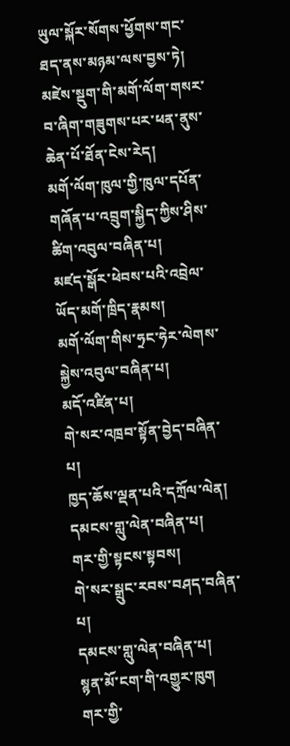ཡུལ་སྐོར་སོགས་ཕྱོགས་གང་ཐད་ནས་མཉམ་ལས་བྱས་ཏེ། མཛེས་སྡུག་གི་མགོ་ལོག་གསར་བ་ཞིག་གཟུགས་པར་ཕན་ནུས་ཆེན་པོ་ཐོན་ངེས་རེད།
མགོ་ལོག་ཁུལ་གྱི་ཁུལ་དཔོན་གཞོན་པ་འབྲུག་སྐྱིད་ཀྱིས་ཤིས་ཚིག་འབུལ་བཞིན་པ།
མཛད་སྒོར་ཕེབས་པའི་འབྲེལ་ཡོད་མགོ་ཁྲིད་རྣམས།
མགོ་ལོག་གིས་ཧྲང་ཧེར་ལེགས་སྐྱེས་འབུལ་བཞིན་པ།
མདོ་འཛིན་པ།
གེ་སར་འཁྲབ་སྟོན་བྱེད་བཞིན་པ།
ཁྱད་ཆོས་ལྡན་པའི་དཀྲོལ་ལེན།
དམངས་གླུ་ལེན་བཞིན་པ།
གར་གྱི་སྟངས་སྟབས།
གེ་སར་སྒྲུང་རབས་བཤད་བཞིན་པ།
དམངས་གླུ་ལེན་བཞིན་པ།
སྙན་མོ་ངག་གི་འགྱུར་ཁུག
གར་གྱི་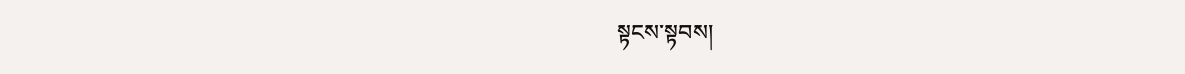སྟངས་སྟབས།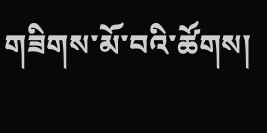གཟིགས་མོ་བའི་ཚོགས།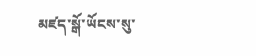མཛད་སྒོ་ཡོངས་སུ་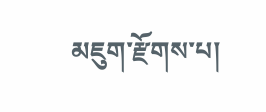མཇུག་རྫོགས་པ།